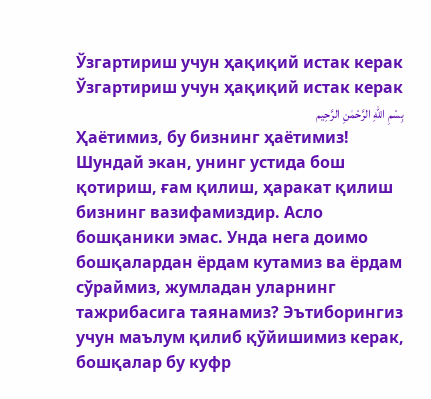Ўзгартириш учун ҳақиқий истак керак
Ўзгартириш учун ҳақиқий истак керак
بِسْمِ اللهِ الرَّحْمٰنِ الرَّحِيم
Ҳаётимиз, бу бизнинг ҳаётимиз! Шундай экан, унинг устида бош қотириш, ғам қилиш, ҳаракат қилиш бизнинг вазифамиздир. Асло бошқаники эмас. Унда нега доимо бошқалардан ёрдам кутамиз ва ёрдам сўраймиз, жумладан уларнинг тажрибасига таянамиз? Эътиборингиз учун маълум қилиб қўйишимиз керак, бошқалар бу куфр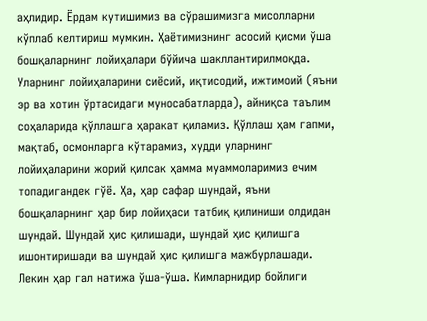аҳлидир. Ёрдам кутишимиз ва сўрашимизга мисолларни кўплаб келтириш мумкин. Ҳаётимизнинг асосий қисми ўша бошқаларнинг лойиҳалари бўйича шакллантирилмоқда. Уларнинг лойиҳаларини сиёсий, иқтисодий, ижтимоий (яъни эр ва хотин ўртасидаги муносабатларда), айниқса таълим соҳаларида қўллашга ҳаракат қиламиз. Қўллаш ҳам гапми, мақтаб, осмонларга кўтарамиз, худди уларнинг лойиҳаларини жорий қилсак ҳамма муаммоларимиз ечим топадигандек гўё. Ҳа, ҳар сафар шундай, яъни бошқаларнинг ҳар бир лойиҳаси татбиқ қилиниши олдидан шундай. Шундай ҳис қилишади, шундай ҳис қилишга ишонтиришади ва шундай ҳис қилишга мажбурлашади. Лекин ҳар гал натижа ўша-ўша. Кимларнидир бойлиги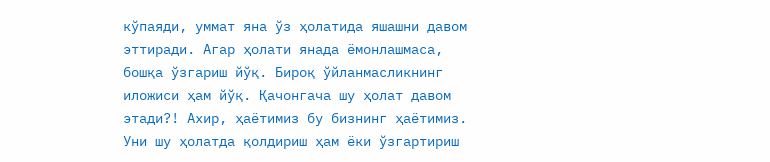кўпаяди, уммат яна ўз ҳолатида яшашни давом эттиради. Агар ҳолати янада ёмонлашмаса, бошқа ўзгариш йўқ. Бироқ ўйланмасликнинг иложиси ҳам йўқ. Қачонгача шу ҳолат давом этади?! Ахир, ҳаётимиз бу бизнинг ҳаётимиз. Уни шу ҳолатда қолдириш ҳам ёки ўзгартириш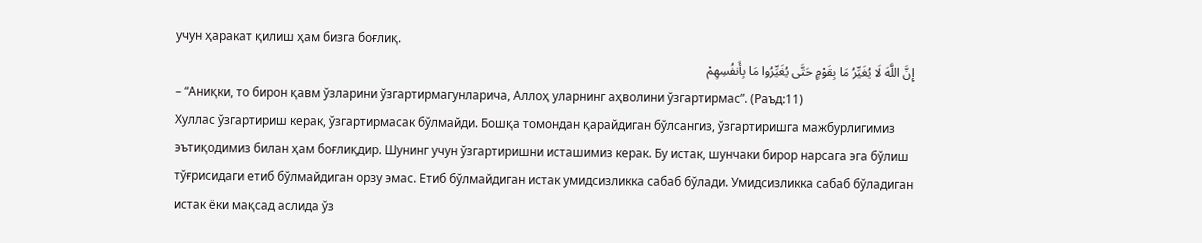учун ҳаракат қилиш ҳам бизга боғлиқ.
إِنَّ اللَّهَ لَا يُغَيِّرُ مَا بِقَوْمٍ حَتَّى يُغَيِّرُوا مَا بِأَنفُسِهِمْ
– “Аниқки, то бирон қавм ўзларини ўзгартирмагунларича, Аллоҳ уларнинг аҳволини ўзгартирмас”. (Раъд:11)
Хуллас ўзгартириш керак, ўзгартирмасак бўлмайди. Бошқа томондан қарайдиган бўлсангиз, ўзгартиришга мажбурлигимиз эътиқодимиз билан ҳам боғлиқдир. Шунинг учун ўзгартиришни исташимиз керак. Бу истак, шунчаки бирор нарсага эга бўлиш тўғрисидаги етиб бўлмайдиган орзу эмас. Етиб бўлмайдиган истак умидсизликка сабаб бўлади. Умидсизликка сабаб бўладиган истак ёки мақсад аслида ўз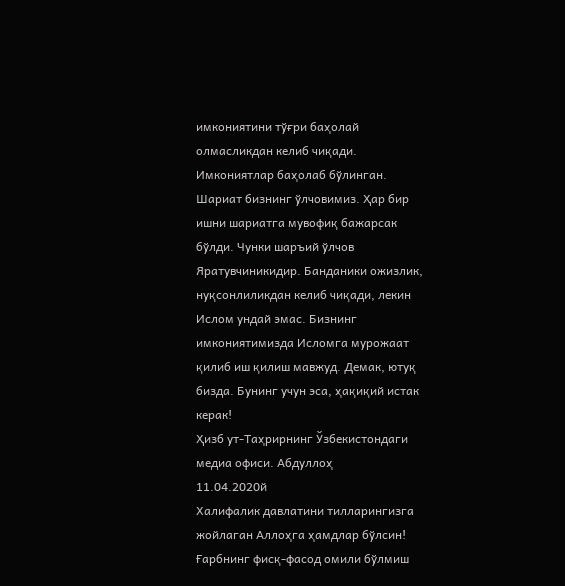имкониятини тўғри баҳолай олмасликдан келиб чиқади. Имкониятлар баҳолаб бўлинган. Шариат бизнинг ўлчовимиз. Ҳар бир ишни шариатга мувофиқ бажарсак бўлди. Чунки шаръий ўлчов Яратувчиникидир. Банданики ожизлик, нуқсонлиликдан келиб чиқади, лекин Ислом ундай эмас. Бизнинг имкониятимизда Исломга мурожаат қилиб иш қилиш мавжуд. Демак, ютуқ бизда. Бунинг учун эса, ҳақиқий истак керак!
Ҳизб ут-Таҳрирнинг Ўзбекистондаги медиа офиси. Абдуллоҳ
11.04.2020й
Халифалик давлатини тилларингизга жойлаган Аллоҳга ҳамдлар бўлсин!
Ғарбнинг фисқ-фасод омили бўлмиш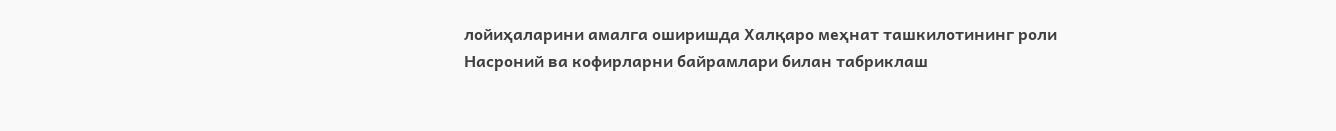лойиҳаларини амалга оширишда Халқаро меҳнат ташкилотининг роли
Насроний ва кофирларни байрамлари билан табриклаш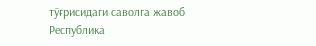тўғрисидаги саволга жавоб
Республика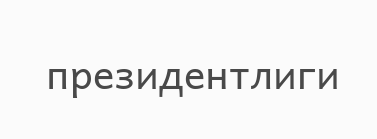президентлиги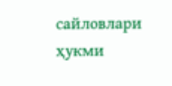сайловлари ҳукми